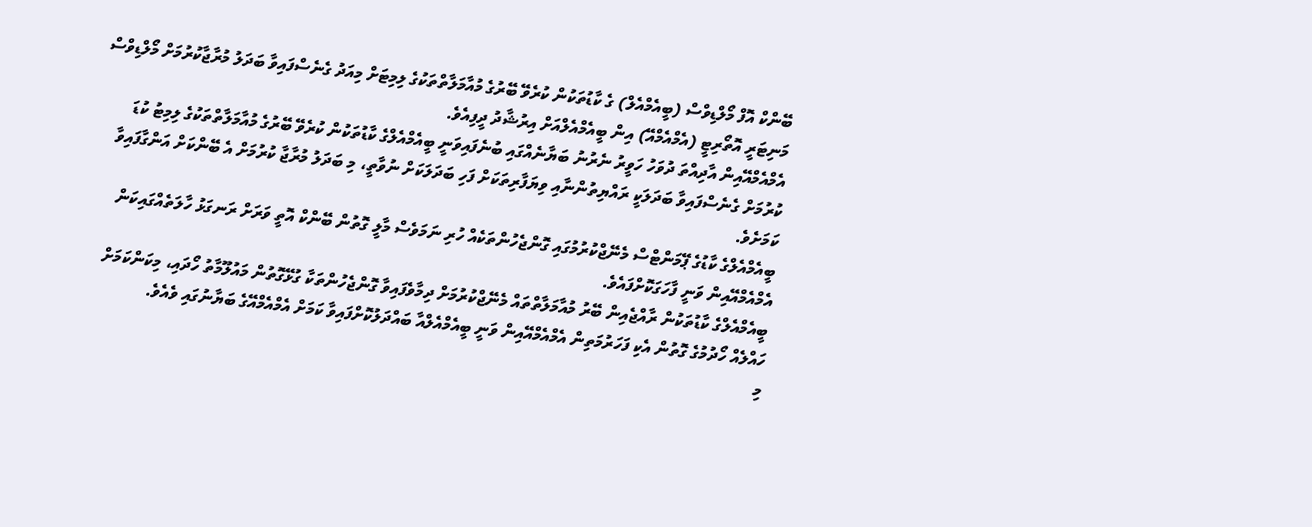ބޭންކް އޮފް މޯލްޑިވްސް (ބީއެމްއެލް) ގެ ކާޑުތަކުން ކުރެވޭ ބޭރުގެ މުއާމަލާތްތަކުގެ ލިމިޓަށް މިއަދު ގެނެސްފައިވާ ބަދަލު މުރާޖާކުރުމަށް މޯލްޑިވްސް މަނިޓަރީ އޮތޯރިޓީ (އެމްއެމްއޭ) އިން ބީއެމްއެލްއަށް އިރުޝާދު ދީފިއެވެ.
އެމްއެމްއޭއިން އާދިއްތަ ދުވަހު ހަވީރު ނެރުނު ބަޔާނެއްގައި ބުނެފައިވަނީ ބީއެމްއެލްގެ ކާޑުތަކުން ކުރެވޭ ބޭރުގެ މުއާމަލާތްތަކުގެ ލިމިޓު ކުޑަ ކުރުމަށް ގެނެސްފައިވާ ބަދަލަކީ ރައްޔިތުންނާއި ވިޔަފާރިތަކަށް ފަހި ބަދަލަކަށް ނުވާތީ، މި ބަދަލު މުރާޖާ ކުރުމަށް އެ ބޭންކަށް އަންގާފައިވާ ކަމަށެވެ.
ބީއެމްއެލްގެ ކާޑުގެ ޕޭމަންޓްސް މެނޭޖްކުރުމުގައި ގޮންޖެހުންތަކެއް ހުރި ނަމަވެސް މާލީ ގޮތުން ބޭންކް އޮތީ ވަރަށް ރަނގަޅު ހާލަތެއްގައިކަން އެމްއެމްއޭއިން ވަނީ ފާހަގަކޮށްފައެވެ.
ބީއެމްއެލްގެ ކާޑުތަކުން ރާއްޖެއިން ބޭރު މުއާމަލާތްތައް މެނޭޖްކުރުމަށް ދިމާވެފައިވާ ގޮންޖެހުންތަކާ ގުޅޭގޮތުން މައުލޫމާތު ހޯދައި، މިކަންކަމަށް ހައްލެއް ހޯދުމުގެ ގޮތުން އެކި ފަހަރުމަތިން އެމްއެމްއޭއިން ވަނީ ބީއެމްއެލްއާ ބައްދަލުކޮށްފައިވާ ކަމަށް އެމްއެމްއޭގެ ބަޔާނުގައި ވެއެވެ.
މި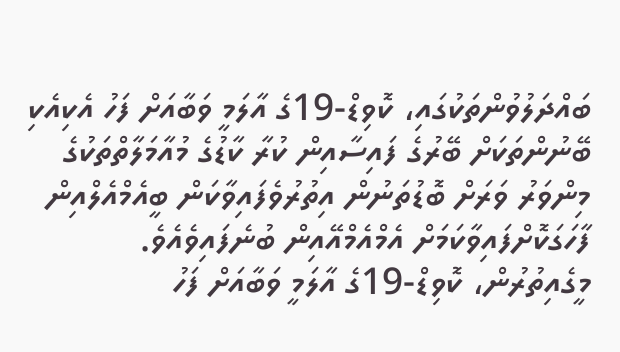ބައްދަލުވުންތަކުގައި، ކޮވިޑް-19ގެ އާލަމީ ވަބާއަށް ފަހު އެކިއެކި ބޭނުންތަކަށް ބޭރުގެ ފައިސާއިން ކުރާ ކާޑުގެ މުއާމަލާތްތަކުގެ މިންވަރު ވަރަށް ބޮޑުތަނުން އިތުރުވެފައިވާކަން ބީއެމްއެލްއިން ފާހަގަކޮށްފައިވާކަމަށް އެމްއެމްއޭއިން ބުނެފައިވެއެވެ.
މީގެއިތުރުން، ކޮވިޑް-19ގެ އާލަމީ ވަބާއަށް ފަހު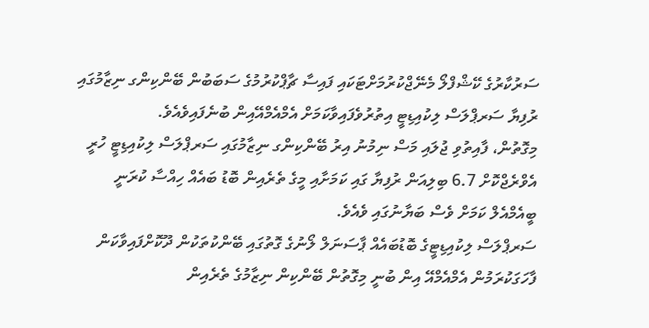ސަރުކާރުގެ ކޭޝްފްލޯ މެނޭޖްކުރުމަށްޓަކައި ފައިސާ ޗާޕްކުރުމުގެ ސަބަބުން ބޭންކިންގ ނިޒާމުގައި ރުފިޔާ ސަރޕްލަސް ލިކުއިޑިޓީ އިތުރުވެފައިވާކަމަށް އެމްއެމްއޭއިން ބުނެފައިވެއެވެ.
މިގޮތުން، ފާއިތުވި ޖުލައި މަސް ނިމުނު އިރު ބޭންކިންގ ނިޒާމުގައި ސަރޕްލަސް ލިކުއިޑިޓީ ހުރީ އެވްރެޖްކޮށް 6.7 ބިލިއަން ރުފިޔާ ގައި ކަމަށާއި މީގެ ތެރެއިން ބޮޑު ބައެއް ހިއްސާ ކުރަނީ ބީއެމްއެލް ކަމަށް ވެސް ބަޔާނުގައި ވެއެވެ.
ސަރޕްލަސް ލިކުއިޑިޓީގެ ބޮޑުބައެއް ޕާސަނަލް ލޯނުގެ ގޮތުގައި ބޭންކުތަކުން ދޫކޮށްފައިވާކަން ފާހަގަކުރަމުން އެމްއެމްއޭ އިން ބުނީ މިގޮތުން ބޭންކިން ނިޒާމުގެ ތެރެއިން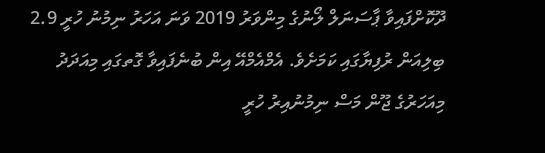ދޫކޮށްފައިވާ ޕާސަނަލް ލޯނުގެ މިންވަރު 2019 ވަނަ އަހަރު ނިމުނު ހުރީ 2.9 ބިލިއަން ރުފިޔާގައި ކަމަށެވެ. އެމްއެމްއޭ އިން ބުނެފައިވާ ގޮތގައި މިއަދަދު މިއަހަރުގެ ޖޫން މަސް ނިމުނުއިރު ހުރީ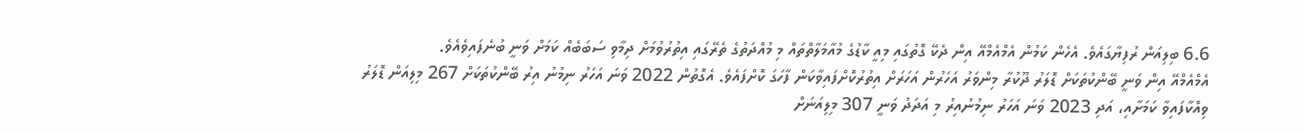6.6 ބިލިއަން ރުފިޔާގައެވެ. އެހެން ކަމުން އެމްއެމްއޭ އިން ދެކޭ ގޮތުގައި މިއީ ކާޑުގެ މުއާމަލާތްތައް މި މުއްދަތުގެ ތެރޭގައި އިތުރުވުމަށް ދިމާވި ސަބަބެއް ކަމަށް ވަނީ ބުނެފައިވެއެވެ.
އެމްއެމްއޭ އިން ވަނީ ބޭންކުތަކަށް ޑޮލަރު ދޫކުރާ މިންވަރު އަހަރުން އަހަރަށް އިތުރުކޮށްފައިވާކަން ފާހަގަ ކޮށްފައެވެ. އެގޮތުން 2022 ވަނަ އަހަރު ނިމުނު އިރު ބޭންކުތަކަށް 267 މިލިއަން ޑޮލަރު ވިއްކާފައިވާ ކަމަށާއި، އަދި 2023 ވަނަ އަހަރު ނިމުނުއިރު މި އަދަދު ވަނީ 307 މިލިއަނަށް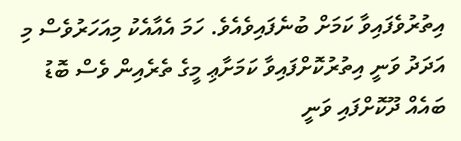އިތުރުވެފައިވާ ކަމަށް ބުނެފައިވެއެވެ. ހަމަ އެއާއެކު މިއަހަރުވެސް މި އަދަދު ވަނީ އިތުރުކޮށްފައިވާ ކަމަށާޢި މީގެ ތެރެއިން ވެސް ބޮޑު ބައެއް ދޫކޮށްފައި ވަނީ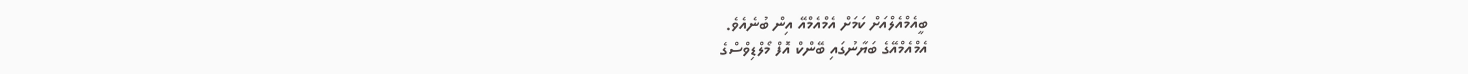ބީއެމްއެލްއަށް ކަމަށް އެމްއެމްއޭ އިން ބުނެއެވެ.
އެމްއެމްއޭގެ ބަޔާނުގައި ބޭންކް އޮފް މޯލްޑިވްސްގެ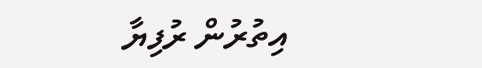އިތުރުން ރުފިޔާ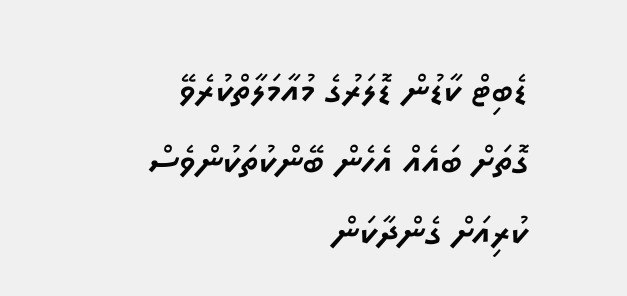ޑެބިޓް ކާޑުން ޑޮލަރުގެ މުއާމަލާތްކުރެވޭ ގޮތަށް ބައެއް އެހެން ބޭންކުތަކުންވެސް ކުރިއަށް ގެންދާކަން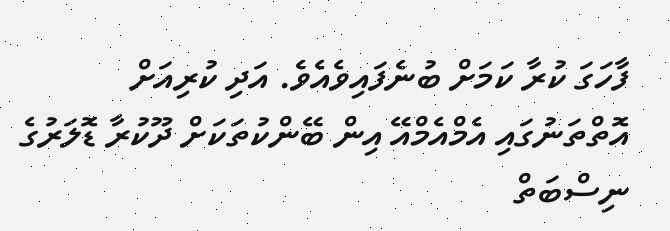ފާހަގަ ކުރާ ކަމަށް ބުނެފައިވެއެވެ. އަދި ކުރިއަށް އޮތްތަނުގައި އެމްއެމްއޭ އިން ބޭންކުތަކަށް ދޫކުރާ ޑޮލަރުގެ ނިސްބަތް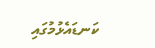ކަނޑައެޅުމުގައި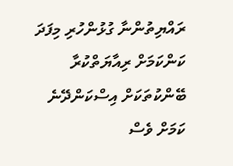ރައްޔިތުންނާ ގުޅުންހުރި މިފަދަ ކަންކަމަށް ރިއާޔަތްކުރާ ބޭންކުތަކަށް އިސްކަންދޭނެ ކަމަށް ވެސް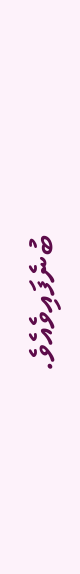ބުނެފައިވެއެވެ.